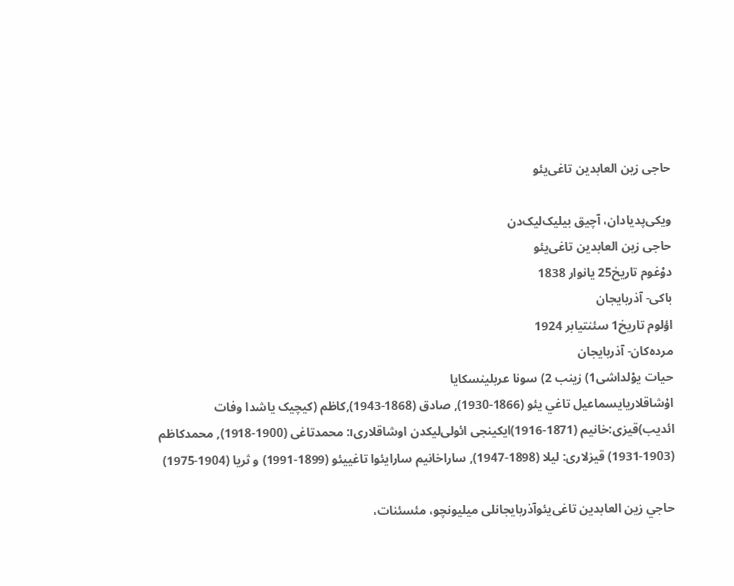حاجی زین العابدین تاغی‌یئو

ویکی‌پدیادان، آچیق بیلیک‌لیک‌دن
حاجی زین العابدین تاغی‌یئو
دوْغوم تاریخ25 یانوار 1838
باکی- آذربایجان
اؤلوم تاریخ1 سئنتیابر 1924
مرده‌کان- آذربایجان
حیات یوْلداشی1) زینب 2) سونا عربلینسکایا
اۇشاقلاریایسماعیل تاغي یئو (1866-1930), صادق (1868-1943),کاظم (کیچیک یاشدا وفات ائدیب)قیزی:خانیم (1871-1916)ایکینجی ائولی‌لیکدن اوشاقلاریı: محمدتاغی (1900-1918), محمدکاظم (1903-1931) قیزلاری: لیلا (1898-1947), ساراخانیم سارایئوا تاغییئو (1899-1991) و ثریا (1904-1975)

حاجي زین العابدین تاغی‌یئوآذربایجانلی ميليونچو، مئسئنات،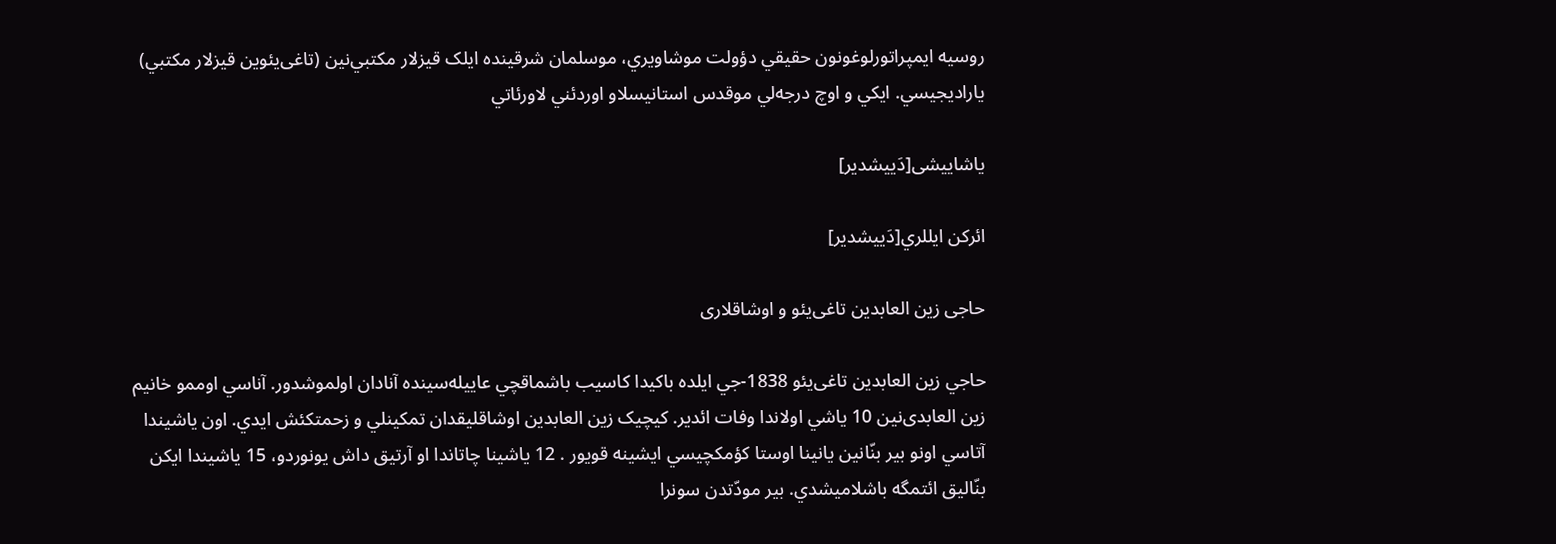روسیه ایمپراتورلوغونون حقيقي دؤولت موشاويري، موسلمان شرقينده ايلک قيزلار مکتبي‌نین (تاغی‌یئوين قيزلار مکتبي) ياراديجيسي. ايکي و اوچ درجه‌لي موقدس استانيسلاو اوردئني لاورئاتي

یاشاییشی[دَییشدیر]

ائرکن ايللري[دَییشدیر]

حاجی زین العابدین تاغی‌یئو و اوشاقلاری

حاجي زین العابدین تاغی‌یئو 1838-جي ايلده باکيدا کاسيب باشماقچي عاييله‌سينده آنادان اولموشدور. آناسي اوممو خانيم زین العابدی‌نین 10 ياشي اولاندا وفات ائدير. کيچيک زین العابدین اوشاقليقدان تمکينلي و زحمتکئش ايدي. اون ياشيندا آتاسي اونو بير بنّا‌نین يا‌نینا اوستا کؤمکچيسي ايشينه قويور . 12 ياشينا چاتاندا او آرتيق داش يونوردو، 15 ياشيندا ايکن بنّاليق ائتمگه باشلاميشدي. بير مودّتدن سونرا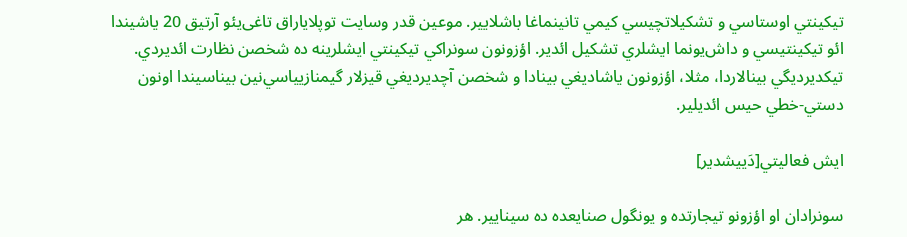تيکينتي اوستاسي و تشکيلاتچيسي کيمي تا‌نینماغا باشلايير. موعين قدر وسايت توپلاياراق تاغی‌یئو آرتيق 20 ياشيندا ائو تيکينتيسي و داش‌يونما ايشلري تشکيل ائدير. اؤزونون سونراکي تيکينتي ايشلرينه ده شخصن نظارت ائديردي. تيکديرديگي بينالاردا، مثلا، اؤزونون ياشاديغي بينادا و شخصن آچديرديغي قيزلار گيمنازيياسي‌نین بيناسيندا اونون دستي-خطي حيس ائديلير.

ايش فعاليتي[دَییشدیر]

سونرادان او اؤزونو تيجارتده و يونگول صنايعده ده سينايير. هر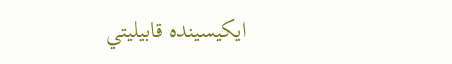ايکيسينده قابيليتي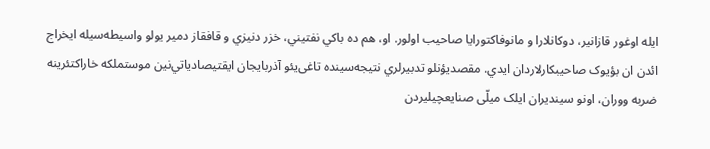ايله اوغور قازانير، دوکانلارا و مانوفاکتورايا صاحيب اولور. او، هم ده باکي نفتيني، خزر دنيزي و قافقاز دمير يولو واسيطه‌سيله ايخراج ائدن ان بؤيوک صاحيبکارلاردان ايدي. مقصديؤنلو تدبيرلري نتيجه‌سينده تاغی‌یئو آذربايجان ايقتيصادياتي‌نین موستملکه خاراکتئرينه ضربه ووران، اونو سينديران ايلک میلّی صنايعچيليردن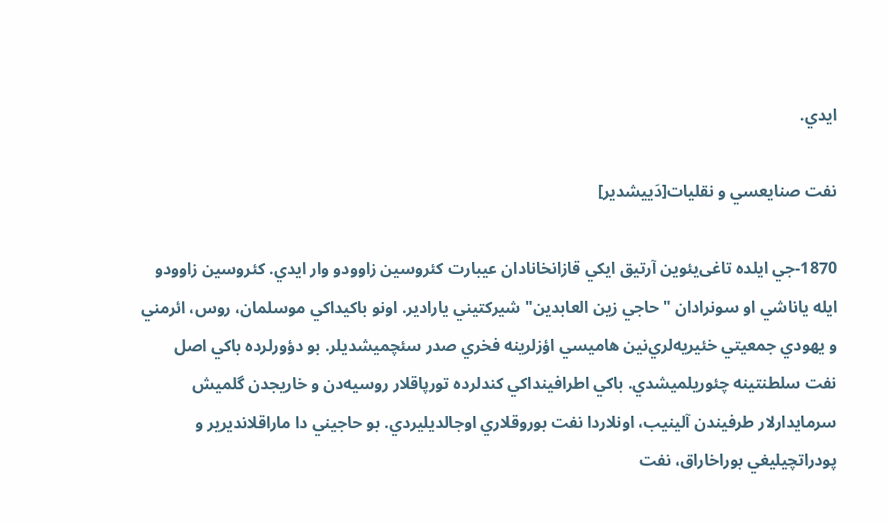ايدي.

نفت صنايعسي و نقليات[دَییشدیر]

1870-جي ايلده تاغی‌یئوين آرتيق ايکي قازانخانادان عيبارت کئروسين زاوودو وار ايدي. کئروسين زاوودو ايله ياناشي او سونرادان "حاجي زین العابدین" شيرکتيني يارادير. اونو باکيداکي موسلمان، روس، ائرمني و يهودي جمعيتي خئيریه‌لري‌نین هاميسي اؤزلرينه فخري صدر سئچميشديلر. بو دؤورلرده باکي اصل نفت سلطنتينه چئوريلميشدي. باکي اطرافينداکي کندلرده تورپاقلار روسیه‌دن و خاريجدن گلميش سرمايدارلار طرفيندن آلينيب، اونلاردا نفت بوروقلاري اوجالديليردي. بو حاجيني دا ماراقلانديرير و پودراتچيليغي بوراخاراق، نفت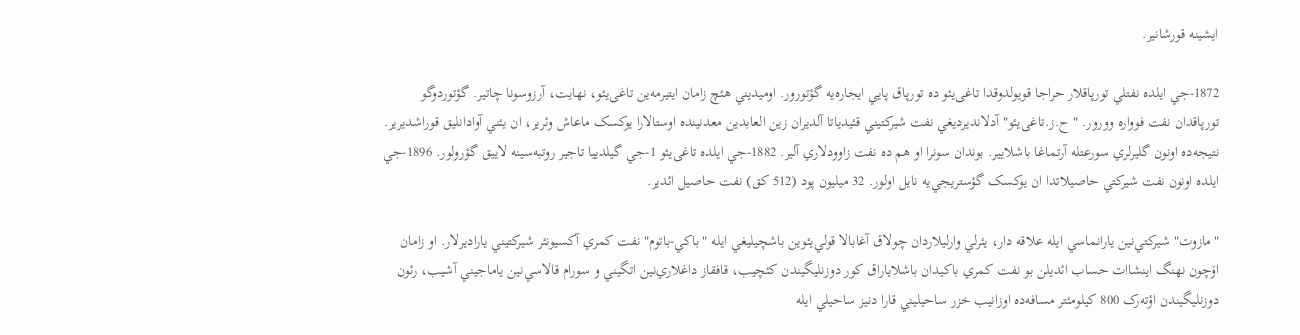ايشينه قورشانير.

1872-جي ايلده نفتلي تورپاقلار حراجا قويولدوقدا تاغی‌یئو ده تورپاق پايي ايجاره‌يه گؤتورور. اوميديني هئچ زامان ايتيرمه‌ين تاغی‌یئو، نهايت، آرزوسونا چاتير. گؤتوردوگو تورپاقدان نفت فوواره وورور. "ح.ز.تاغی‌یئو" آدلانديرديغي نفت شيرکتيني قئيدياتا آلديران زین العابدین معد‌نینده اوستالارا يوکسک ماعاش وئرير، ان يئني آوادانليق قوراشديرير. نتيجه‌ده اونون گليرلري سورعتله آرتماغا باشلايير. بوندان سونرا او هم ده نفت زاوودلاري آلير. 1882-جي ايلده تاغی‌یئو 1-جي گيلدييا تاجير روتبه‌سينه لاييق گؤرولور. 1896-جي ايلده اونون نفت شيرکتي حاصیلاتدا ان يوکسک گؤستريجي‌يه نايل اولور. 32 ميليون پود (512 کق) نفت حاصیل ائدير.

"مازوت" شيرکتي‌نین يارانماسي ايله علاقه دار، يئرلي وارليلاردان چولاق آغابالا قولي‌يئوين باشچيليغي ايله "باکي-باتوم" نفت کمري آکسيونئر شيرکتيني ياراديرلار. او زامان اۆچون نهنگ اينشاات حساب ائديلن بو نفت کمري باکيدان باشلاياراق کور دوزنليگيندن کئچيب، قافقاز داغلاري‌نین اتگيني و سورام قالاسي‌نین ياماجيني آشيب، رئون دوزنليگيندن اؤته‌رک 800 کيلومئتر مسافه‌ده اوزانيب خزر ساحيليني قارا دنيز ساحيلي ايله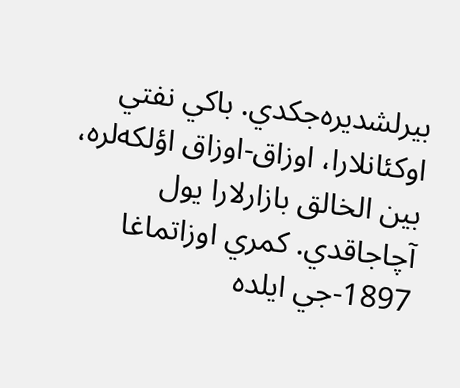بيرلشديره‌جکدي. باکي نفتي اوکئانلارا، اوزاق-اوزاق اؤلکه‌لره، بين الخالق بازارلارا يول آچاجاقدي. کمري اوزاتماغا 1897-جي ايلده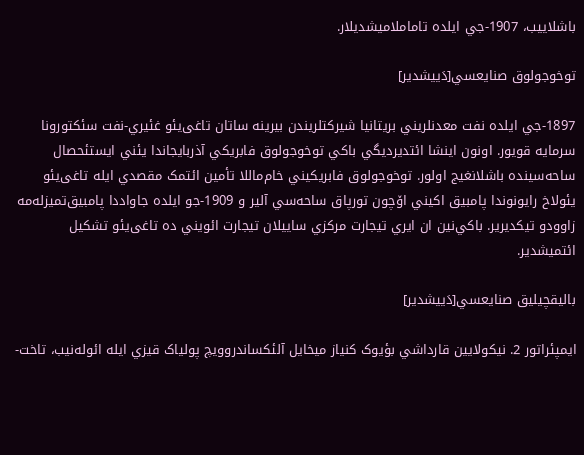باشلاييب، 1907-جي ايلده تاماملاميشديلار.

توخوجولوق صنايعسي[دَییشدیر]

1897-جي ايلده نفت معدنلريني بريتانيا شيرکتلريندن بيرينه ساتان تاغی‌یئو غئيري-نفت سئکتورونا سرمايه قويور. اونون اينشا ائتديرديگي باکي توخوجولوق فابريکي آذربايجاندا يئني ايستئحصال ساحه‌سينده باشلانغيج اولور. توخوجولوق فابريکيني خام‌ماللا تأمين ائتمک مقصدي ايله تاغی‌یئو يئولاخ رايونوندا پامبيق اکيني اۆچون تورپاق ساحه‌سي آلير و 1909-جو ايلده جاواددا پامبيق‌تميزله‌مه زاوودو تيکديرير. باکي‌نین ان ايري تيجارت مرکزي ساييلان تيجارت ائويني ده تاغی‌یئو تشکيل ائتميشدير.

باليقچيليق صنايعسي[دَییشدیر]

ايمپئراتور 2. نيکولايين قارداشي بؤيوک کنياز ميخايل آلئکساندروويچ پولياک قيزي ايله ائوله‌نيب، تاخت-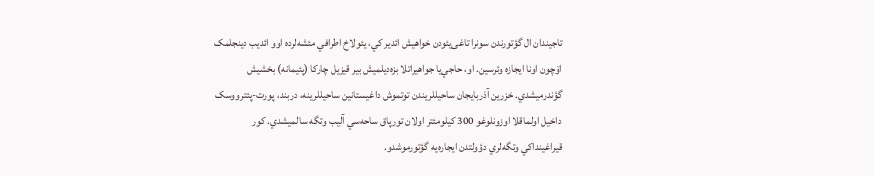تاجيندان ال گؤتورندن سونرا تاغی‌یئودن خواهيش ائدير کي، يئولاخ اطرافي مئشه‌لرده اوو ائديب دينجلمک اۆچون اونا ايجازه وئرسين. او، حاجي‌يا جواهيراتلا بزه‌ديلميش بير قيزيل چارکا (پئيمانه) بخشيش گؤندرميشدي. خزرين آذربايجان ساحیللريندن توتموش داغيستا‌نین ساحیللرينه، دربند، پورت-پئترووسک داخيل اولماقلا اوزونلوغو 300 کيلومئتر اولان تورپاق ساحه‌سي آليب وتگه سالميشدي. کور قيراغينداکي وتگه‌لري دؤولتدن ايجاره‌يه گؤتورموشدو.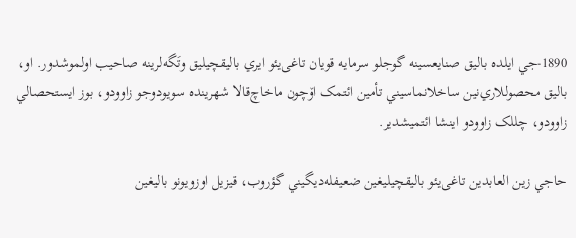1890-جي ايلده باليق صنايعسينه گوجلو سرمايه قويان تاغی‌یئو ايري باليقچيليق وتَگه‌لرينه صاحيب اولموشدور. او، باليق محصوللاري‌نین ساخلانماسيني تأمين ائتمک اۆچون ماخاچ‌قالا شهرينده سويودوجو زاوودو، بوز ايستحصالي زاوودو، چللک زاوودو اينشا ائتميشدير.

حاجي زین العابدین تاغی‌یئو باليقچيليغين ضعيفله‌ديگيني گؤروب، قيزيل اوزويونو باليغين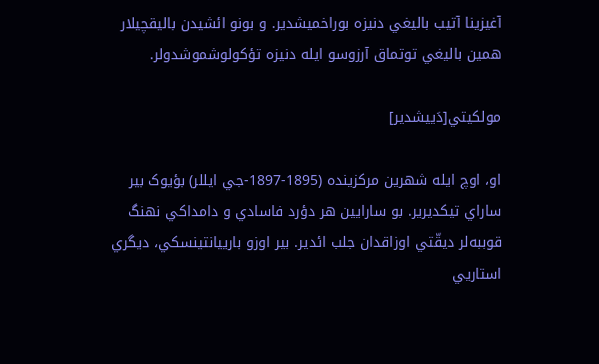آغيزينا آتيب باليغي دنيزه بوراخميشدير. و بونو ائشيدن باليقچيلار همين باليغي توتماق آرزوسو ايله دنيزه تؤکولوشموشدولر.

مولکيتي[دَییشدیر]

او، اوچ ايله شهرين مرکزينده (1895-1897-جي ايللر) بؤيوک بير ساراي تيکديرير. بو سارايين هر دؤرد فاسادي و دامداکي نهنگ قوببه‌لر ديقّتي اوزاقدان جلب ائدير. بير اوزو بارييانتينسکي، ديگري استاريي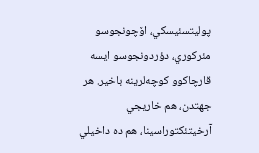پوليتسئيسکي، اۆچونجوسو مئرکوري، دؤردونجوسو ايسه قارچاکوو کوچه‌لرينه باخير. هر جهتدن، هم خاريجي آرخيتئکتوراسينا، هم ده داخيلي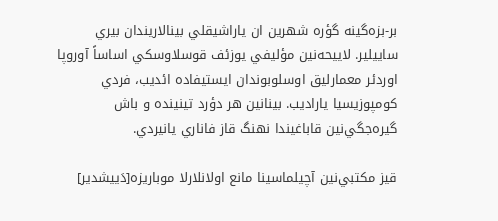بر-بزه‌گينه گؤره شهرين ان ياراشيقلي بينالاريندان بيري ساييلير. لاییحه‌‌نین مؤليفي يوزئف قوسلاوسکي اساساً آوروپا اوردئر معمارليق اوسلوبوندان ايستيفاده ائديب، فردي کومپوزيسيا ياراديب. بينا‌نین هر دؤرد تينینده و باش گيره‌جگي‌نین قاباغيندا نهنگ قاز فاناري يانيردي.

قيز مکتبي‌نین آچيلماسينا مانع اولانلارلا موباريزه[دَییشدیر]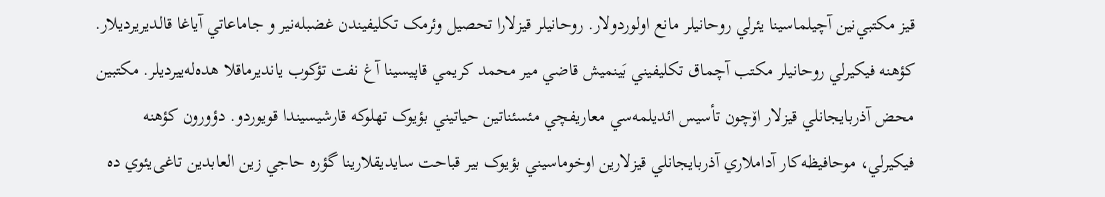قيز مکتبي‌نین آچيلماسينا يئرلي روحانيلر مانع اولوردولار. روحانيلر قيزلارا تحصيل وئرمک تکليفيندن غضبله‌نير و جاماعاتي آياغا قالديريرديلار. کؤهنه فيکيرلي روحانيلر مکتب آچماق تکليفيني بَينميش قاضي مير محمد کريمي قاپيسينا آغ نفت تؤکوب يانديرماقلا هده‌له‌ييرديلر. مکتبين محض آذربايجانلي قيزلار اۆچون تأسيس ائديلمه‌سي معاريفچي مئسئناتين حياتيني بؤيوک تهلوکه قارشيسيندا قويوردو. دؤورون کؤهنه فيکيرلي، موحافيظه‌کار آداملاري آذربايجانلي قيزلارين اوخوماسيني بؤيوک بير قباحت سايديقلارينا گؤره حاجي زین العابدین تاغی‌یئوي ده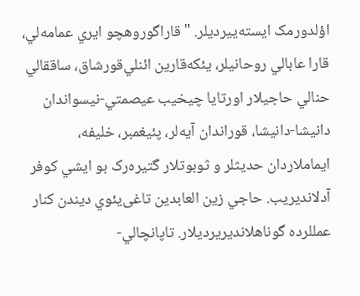اؤلدورمک ايسته‌ييرديلر. "قاراگوروهچو ايري عمامه‌لي، قارا عابالي روحانيلر، يئکه‌قارين ائنلي‌قورشاق، ساققالي حنالي حاجيلار اورتايا چيخيب عيصمتي-نيسواندان دانيشا-دانيشا، قوراندان آيه‌لر، پئيغمبر، خليفه، ايماملاردان حديثلر و ثوبوتلار گتيره‌رک بو ايشي کوفر آدلانديريب. حاجي زین العابدین تاغی‌یئوي ديندن کنار عمللرده گوناهلانديريرديلار. تاپانچالي-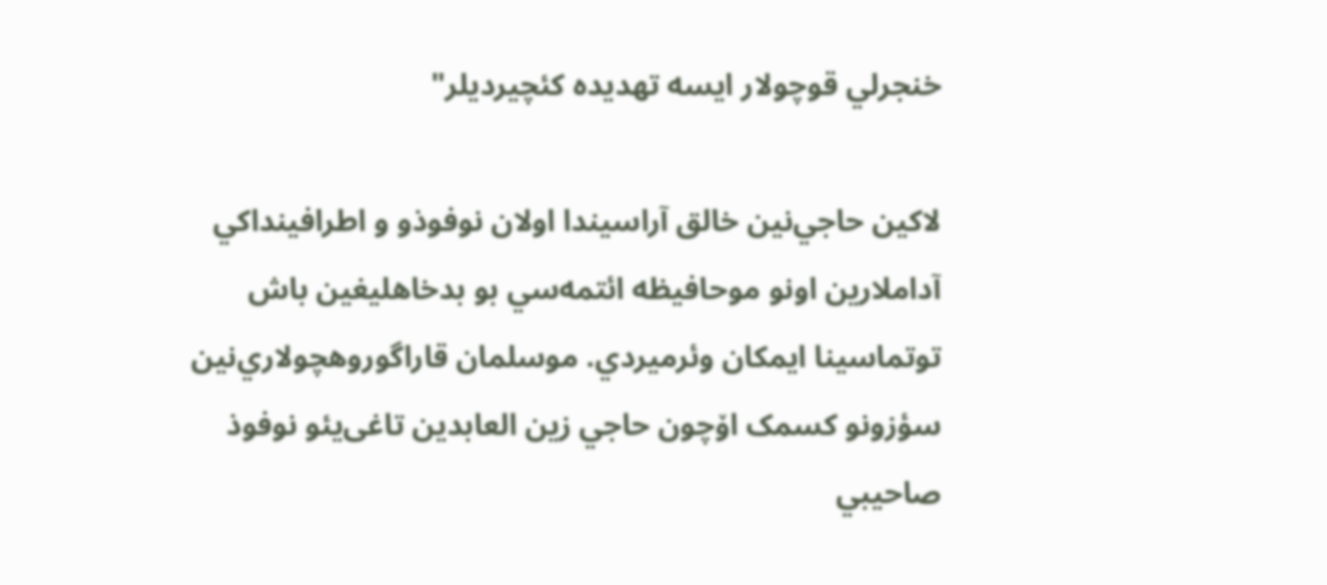خنجرلي قوچولار ايسه تهديده کئچيرديلر"

لاکين حاجي‌نین خالق آراسيندا اولان نوفوذو و اطرافينداکي آداملارين اونو موحافيظه ائتمه‌سي بو بدخاهليغين باش توتماسينا ايمکان وئرميردي. موسلمان قاراگوروهچولاري‌نین سؤزونو کسمک اۆچون حاجي زین العابدین تاغی‌یئو نوفوذ صاحيبي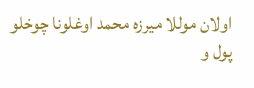اولان موللا ميرزه محمد اوغلونا چوخلو پول و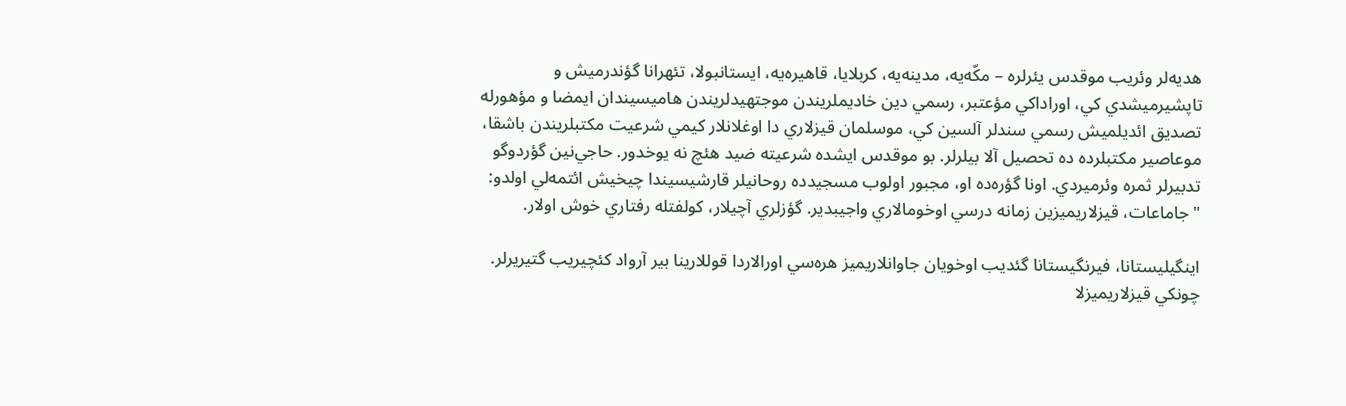هديه‌لر وئريب موقدس يئرلره – مکّه‌یه، مدينه‌یه، کربلايا، قاهيره‌يه، ايستانبولا، تئهرانا گؤندرميش و تاپشيرميشدي کي، اوراداکي مؤعتبر، رسمي دين خاديملريندن موجتهيدلريندن هاميسيندان ايمضا و مؤهورله تصديق ائديلميش رسمي سندلر آلسين کي، موسلمان قيزلاري دا اوغلانلار کيمي شرعيت مکتبلريندن باشقا، موعاصير مکتبلرده ده تحصيل آلا بيلرلر. بو موقدس ايشده شرعيته ضيد هئچ نه يوخدور. حاجي‌نین گؤردوگو تدبيرلر ثمره وئرميردي. اونا گؤره‌ده او، مجبور اولوب مسجيدده روحانيلر قارشيسيندا چيخيش ائتمه‌لي اولدو: "جاماعات، قيزلاريميزين زمانه درسي اوخومالاري واجيبدير. گؤزلري آچيلار، کولفتله رفتاري خوش اولار.

اينگيليستانا، فيرنگيستانا گئديب اوخويان جاوانلاريميز هره‌سي اورالاردا قوللارينا بير آرواد کئچيريب گتيريرلر. چونکي قيزلاريميزلا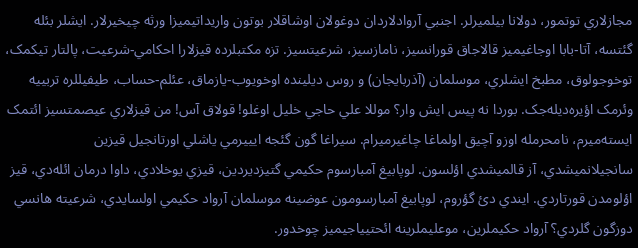مجازلاري توتمور، دولانا بيلميرلر. اجنبي آروادلاردان دوغولان اوشاقلار بوتون واريداتيميزا ورثه چيخيرلار. ايشلر بئله گئتسه، آتا-بابا اوجاغيميز قالاجاق قورانسيز، نامازسيز، شرعيتسيز. تزه مکتبلرده قيزلارا احکامي-شرعيت، پالتار تيکمک، توخوجولوق، مطبخ ايشلري، موسلمان (آذربايجان) و روس ديلينده اوخويوب-يازماق، عئلم-حساب، طيفيللره تربييه وئرمک اؤيره‌ديله‌جک. بوردا نه پيس ايش وار؟ موللا علي حاجي خليل اوغلو! قولاق آس! من قيزلاري عيصمتسيز ائتمک ايسته‌ميرم، نامحرمله اوزو آچيق اولماغا چاغيرميرام. سيراغا گون گئجه ايييرمي ياشلي اورتانجيل قيزين سانجيلانميشدي، آز قالميشدي اؤلسون. لوپابيغ آمبارسوم حکيمي گتيزديردين، قيزي يوخلادي، داوا درمان ائله‌دي، قيز اؤلومدن قورتاردي. ايندي دئ گؤروم، لوپابيغ آمبارسومون عوضينه موسلمان آرواد حکيمي اولسايدي، شرعيته هانسي دوزگون گلردي؟ آرواد حکيملرين، موعليملرينه ائحتيياجيميز چوخدور.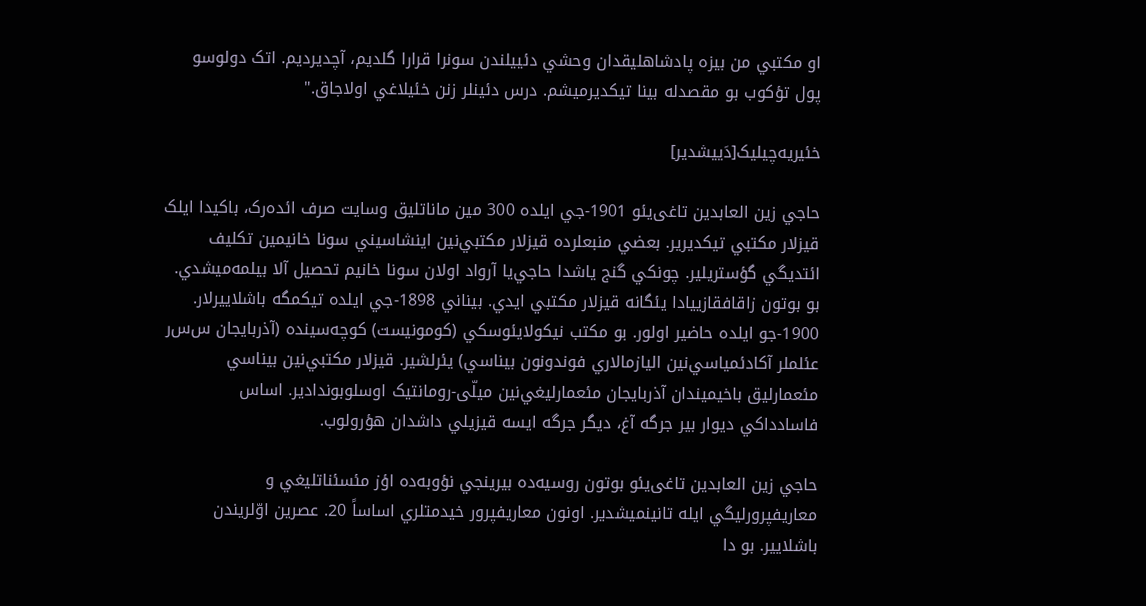او مکتبي من بيزه پادشاهليقدان وحشي دئييلندن سونرا قرارا گلديم، آچديرديم. اتک دولوسو پول تؤکوب بو مقصدله بينا تيکديرميشم. درس دئينلر زنن خئيلاغي اولاجاق."

خئيریه‌چيليک[دَییشدیر]

حاجي زین العابدین تاغی‌یئو 1901-جي ايلده 300 مين ماناتليق وسايت صرف ائده‌رک، باکيدا ايلک قيزلار مکتبي تيکديرير. بعضي منبعلرده قيزلار مکتبي‌نین اينشاسيني سونا خانيمين تکليف ائتديگي گؤستريلير. چونکي گنج ياشدا حاجي‌يا آرواد اولان سونا خانيم تحصيل آلا بيلمه‌ميشدي. بو بوتون زاقافقازييادا يئگانه قيزلار مکتبي ايدي. بيناني 1898-جي ايلده تيکمگه باشلاييرلار. 1900-جو ايلده حاضير اولور. بو مکتب نيکولايئوسکي (کومونيست) کوچه‌سينده (آذربايجان س‌س‌ر عئلملر آکادئمياسي‌نین اليازمالاري فوندونون بيناسي) يئرلشير. قيزلار مکتبي‌نین بيناسي مئعمارليق باخيميندان آذربايجان مئعمارليغي‌نین میلّی-رومانتيک اوسلوبوندادير. اساس فاسادداکي ديوار بير جرگه آغ، ديگر جرگه ايسه قيزيلي داشدان هؤرولوب.

حاجي زین العابدین تاغی‌یئو بوتون روسیه‌ده بيرينجي نؤوبه‌ده اؤز مئسئناتليغي و معاريفپرورليگي ايله تا‌نینميشدير. اونون معاريفپرور خيدمتلري اساساً 20. عصرين اوّلريندن باشلايير. بو دا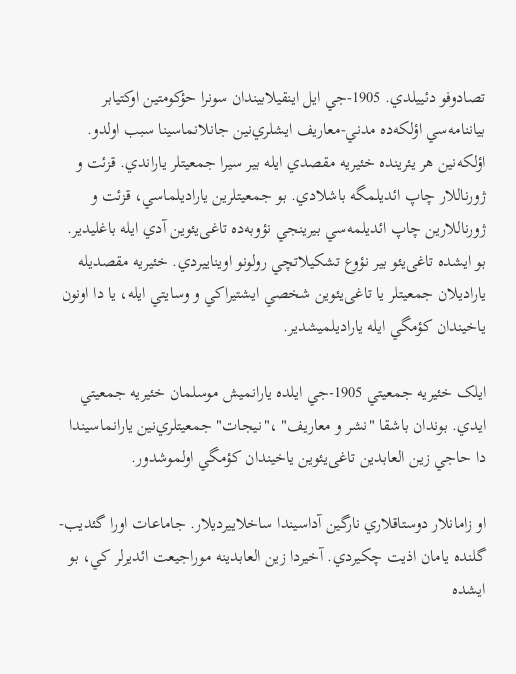تصادوفو دئييلدي. 1905-جي ايل اينقيلابيندان سونرا حؤکومتين اوکتيابر بياننامه‌سي اؤلکه‌ده مدني-معاريف ايشلري‌نین جانلانماسينا سبب اولدو. اؤلکه‌‌نین هر يئرينده خئيریه مقصدي ايله بير سيرا جمعيتلر ياراندي. قزئت و ژورناللار چاپ ائديلمگه باشلادي. بو جمعيتلرين ياراديلماسي، قزئت و ژورناللارين چاپ ائديلمه‌سي بيرينجي نؤوبه‌ده تاغی‌یئوين آدي ايله باغليدير. بو ايشده تاغی‌یئو بير نؤوع تشکيلاتچي رولونو اويناييردي. خئيریه مقصديله ياراديلان جمعيتلر يا تاغی‌یئوين شخصي ايشتيراکي و وسايتي ايله، يا دا اونون ياخيندان کؤمگي ايله ياراديلميشدير.

ايلک خئيریه جمعيتي 1905-جي ايلده يارانميش موسلمان خئيریه جمعيتي ايدي. بوندان باشقا "نشر و معاريف" ،"نيجات" جمعيتلري‌نین يارانماسيندا دا حاجي زین العابدین تاغی‌یئوين ياخيندان کؤمگي اولموشدور.

او زامانلار دوستاقلاري نارگين آداسيندا ساخلاييرديلار. جاماعات اورا گئديب-گلنده يامان اذيت چکيردي. آخيردا زین العابدینه موراجيعت ائديرلر کي، بو ايشده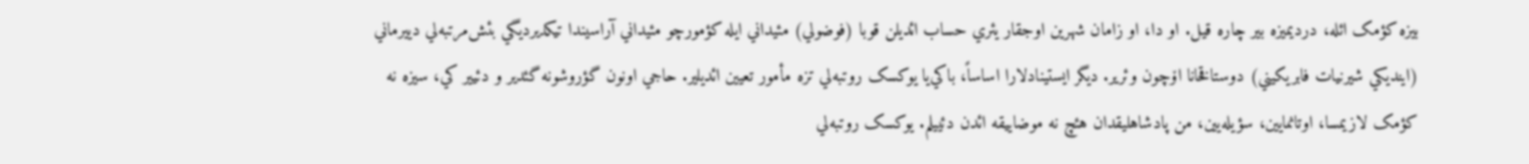بيزه کؤمک ائله، درديميزه بير چاره قيل. او دا، او زامان شهرين اوجقار يئري حساب ائديلن قوبا (فوضولي) مئيداني ايله کؤمورچو مئيداني آراسيندا تيکديرديگي بئش‌مرتبه‌لي دييرماني (اينديکي شيرنيات فابريکيني) دوستاقخانا اۆچون وئرير. ديگر ايستينادلارا اساساً، باکي‌يا يوکسک روتبه‌لي تزه مأمور تعيين ائديلير. حاجي اونون گؤروشونه گئدير و دئيير کي، سيزه نه کؤمک لازيمسا، اوتانمايين، سؤيله‌یين، من پادشاهليقدان هئچ نه موضاييقه ائدن دئييلم. يوکسک روتبه‌لي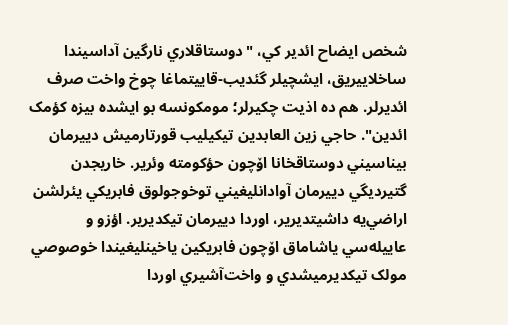شخص ايضاح ائدير کي، "دوستاقلاري نارگين آداسيندا ساخلاييريق، ايشچيلر گئديب-قاييتماغا چوخ واخت صرف ائديرلر. هم ده اذيت چکيرلر؛ مومکونسه بو ايشده بيزه کؤمک ائدين". حاجي زین العابدین تيکيليب قورتارميش دييرمان بيناسيني دوستاقخانا اۆچون حؤکومته وئرير. خاريجدن گتيرديگي دييرمان آوادانليغيني توخوجولوق فابريکي يئرلشن اراضي‌يه داشيتديرير، اوردا دييرمان تيکديرير. اؤزو و عاييله‌سي ياشاماق اۆچون فابريکين ياخينليغيندا خوصوصي مولک تيکديرميشدي و واخت‌آشيري اوردا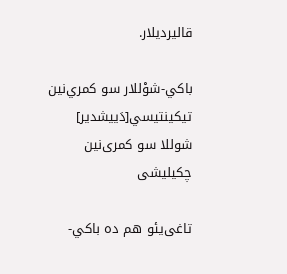قاليرديلار.

باکي-شوْللار سو کمري‌نین تيکينتيسي[دَییشدیر]
شوللا سو کمری‌نین چکیلیشی

تاغی‌یئو هم ده باکي-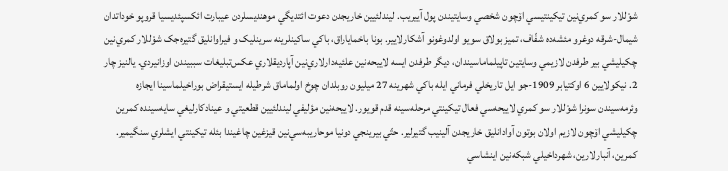شوْللار سو کمري‌نین تيکينتيسي اۆچون شخصي وسايتيندن پول آييريب. ليندلئيين خاريجدن دعوت ائتديگي موهنديسلردن عيبارت ائکسپئديسيا قروپو خوداتدان شيمال-شرقه دوغرو مئشه‌ده شفّاف، تميز بولاق سويو اولدوغونو آشکارلايير. بونا باخماياراق، باکي ساکينلرينه سرينليک و فيراوانليق گتيره‌جک شوْللار کمري‌نین چکيليشي بير طرفدن لازيمي وسايتين تاپيلماماسيندان، ديگر طرفدن ايسه لاييحه‌‌نین علئيه‌دارلاري‌نین آپارديقلاري عکس‌تبليغات سببيندن اوزانيردي. يالنيز چار 2. نيکولايين 6 اوکتيابر 1909-جو ايل تاريخلي فرماني ايله باکي شهرينه 27 ميليون روبلدان چوخ اولماماق شرطيله ايستيقراض بوراخيلماسينا ايجازه وئرمه‌سيندن سونرا شوْللار سو کمري لاييحه‌سي فعال تيکينتي مرحله‌سينه قدم قويور. لاییحه‌‌نین مؤليفي ليندلئيين قطعيتي و عينادکارليغي سايه‌سينده کمرين چکيليشي اۆچون لازيم اولان بوتون آوادانليق خاريجدن آلينيب گتيرلير. حتّي بيرينجي دونيا موحاريبه‌سي‌نین قيزغين چاغيندا بئله تيکينتي ايشلري سنگيمير. کمرين، آنبارلارين، شهرداخيلي شبکه‌‌نین اينشاسي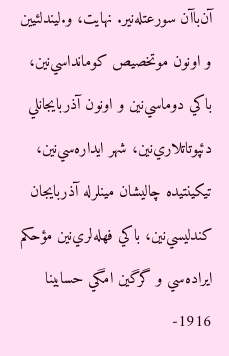آن‌باآن سورعتله‌نير. نهايت، و.ليندلئيين و اونون موتخصيص کومانداسي‌نین، باکي دوماسي‌نین و اونون آذربايجانلي دئپوتاتلاري‌نین، شهر ايداره‌سي‌نین، تيکينتيده چاليشان مينلرله آذربايجان کندليسي‌نین، باکي فهله‌لري‌نین مؤحکم ايراده‌سي و گرگين امگي حسابينا 1916-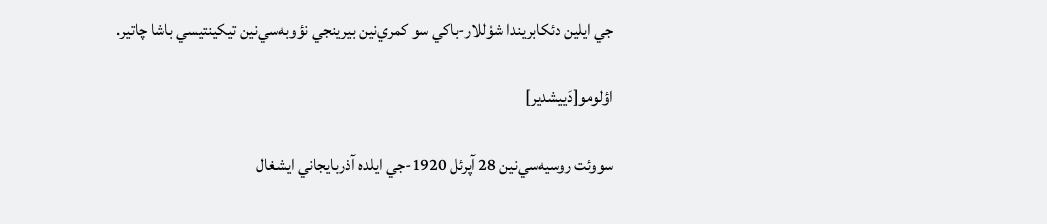جي ايلين دئکابريندا شوْللار-باکي سو کمري‌نین بيرينجي نؤوبه‌سي‌نین تيکينتيسي باشا چاتير.

اؤلومو[دَییشدیر]

سووئت روسیه‌سي‌نین 28 آپرئل 1920-جي ايلده آذربايجاني ايشغال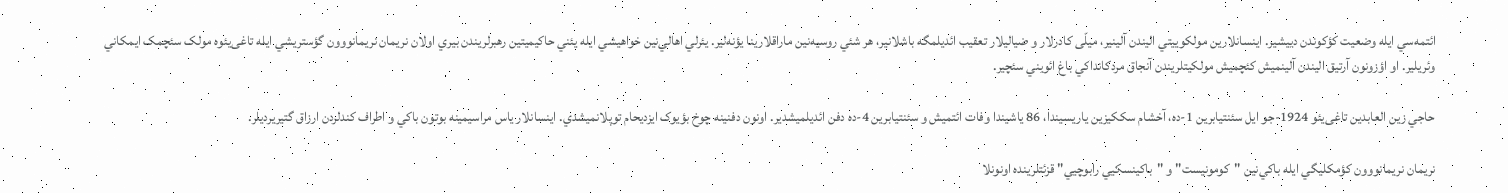ائتمه‌سي ايله وضعيت کؤکوندن دييشير. اينسانلارين مولکوييتي اليندن آلينير، میلّی کادرلار و ضياليلار تعقيب ائديلمگه باشلانير، هر شئي روسیه‌نین ماراقلارينا يؤنه‌لير. يئرلي اهالي‌نین خواهيشي ايله يئني حاکيميتين رهبرلريندن بيري اولان نريمان نريمانووون گؤستريشي ايله تاغی‌یئوه مولک سئچمک ايمکاني وئريلير. او اؤزونون آرتيق اليندن آلينميش کئچميش مولکيتلريندن آنجاق مردکانداکي باغ ائويني سئچير.

حاجي زین العابدین تاغی‌یئو 1924-جو ايل سئنتيابرين 1-ده، آخشام سککيزين ياريسيندا، 86 ياشيندا وفات ائتميش و سئنتيابرين 4-ده دفن ائديلميشدير. اونون دفنینه چوخ بؤيوک ايزديحام توپلانميشدي. اينسانلار ياس مراسيمينه بوتون باکي و اطراف کندلردن ارزاق گتيريرديلر.

نريمان نريمانووون کؤمکليگي ايله باکي‌نین "کومونيست" و "باکينسکيي رابوچيي" قزئتلرينده اونونلا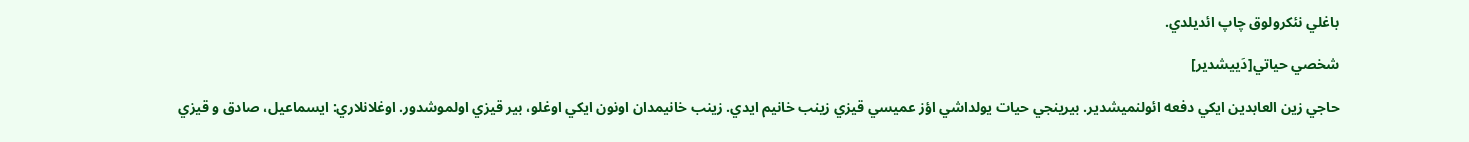باغلي نئکرولوق چاپ ائديلدي.

شخصي حياتي[دَییشدیر]

حاجي زین العابدین ايکي دفعه ائولنميشدير. بيرينجي حيات يولداشي اؤز عميسي قيزي زينب خانيم ايدي. زينب خانيمدان اونون ايکي اوغلو، بير قيزي اولموشدور. اوغلانلاري: ايسماعيل، صادق و قيزي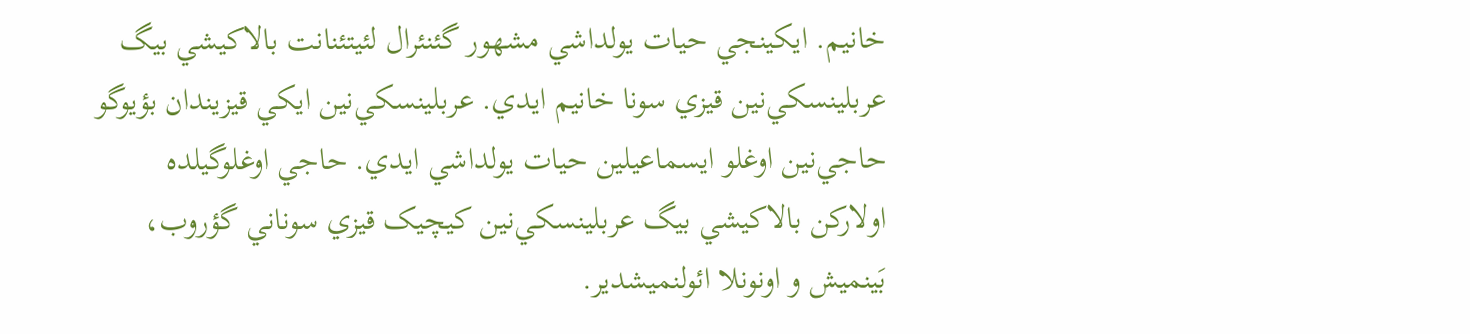خانيم. ايکينجي حيات يولداشي مشهور گئنئرال لئيتئنانت بالاکيشي بيگ عربلينسکي‌نین قيزي سونا خانيم ايدي. عربلينسکي‌نین ايکي قيزيندان بؤيوگو حاجي‌نین اوغلو ايسماعيلين حيات يولداشي ايدي. حاجي اوغلوگيلده اولارکن بالاکيشي بيگ عربلينسکي‌نین کيچيک قيزي سوناني گؤروب، بَينميش و اونونلا ائولنميشدير.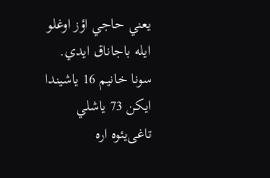يعني حاجي اؤز اوغلو ايله باجاناق ايدي. سونا خانيم 16 ياشيندا ايکن 73 ياشلي تاغی‌یئوه اره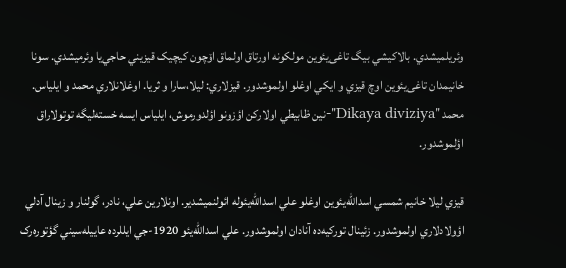وئريلميشدي. بالاکيشي بيگ تاغی‌یئوين مولکونه اورتاق اولماق اۆچون کيچيک قيزيني حاجي‌يا وئرميشدي. سونا خانيمدان تاغی‌یئوين اوچ قيزي و ايکي اوغلو اولموشدور. قيزلاري: ليلا،سارا و ثريا. اوغلانلاري محمد و ايلياس. محمد "Dikaya diviziya"-نین ظابيطي اولارکن اؤزونو اؤلدورموش، ايلياس ايسه خسته‌ليگه توتولاراق اؤلموشدور.

قيزي ليلا خانيم شمسي اسدالله‌يئوين اوغلو علي اسدالله‌يئوله ائولنميشدير. اونلارين علي، نادر، گولنار و زينال آدلي اؤولادلاري اولموشدور. زئينال تورکيه‌ده آنادان اولموشدور. علي اسدالله‌یئو 1920-جي ايللرده عاييله‌سيني گؤتوره‌رک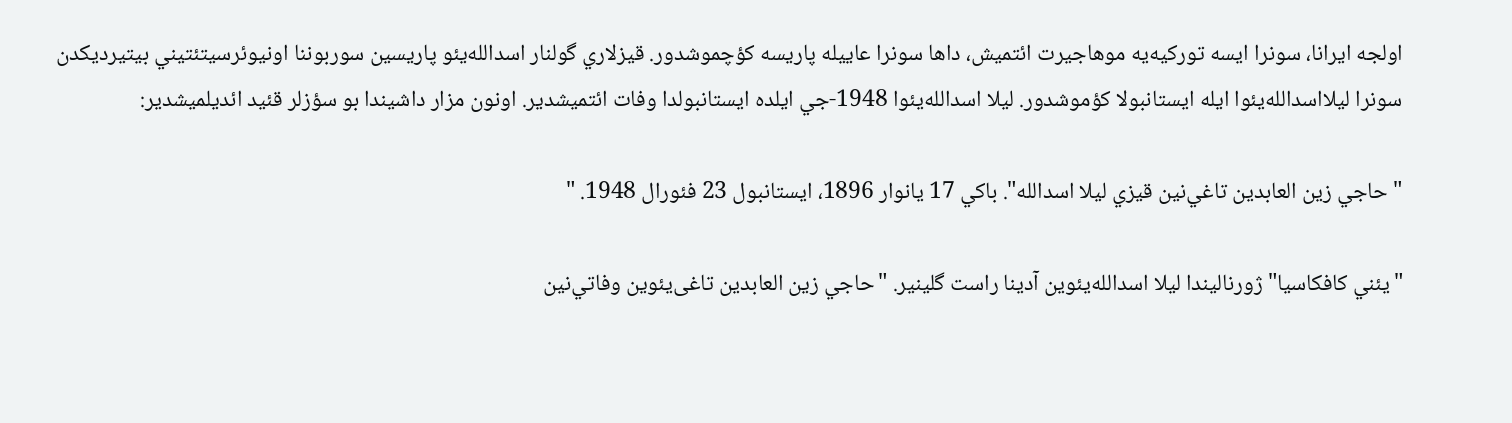اولجه ايرانا، سونرا ايسه تورکيه‌يه موهاجيرت ائتميش، داها سونرا عاييله پاريسه کؤچموشدور. قيزلاري گولنار اسدالله‌یئو پاريسين سوربوننا اونيوئرسيتئتيني بيتيرديکدن سونرا لیلااسدالله‌یئوا ايله ايستانبولا کؤموشدور. ليلا اسدالله‌یئوا 1948-جي ايلده ايستانبولدا وفات ائتميشدير. اونون مزار داشيندا بو سؤزلر قئيد ائديلميشدير:

" حاجي زین العابدین تاغي‌نین قيزي ليلا اسدالله". باکي 17 يانوار 1896، ايستانبول 23 فئورال 1948. "

"يئني کافکاسيا" ژورناليندا ليلا اسدالله‌یئوين آدينا راست گلينير. "حاجي زین العابدین تاغی‌یئوين وفاتي‌نین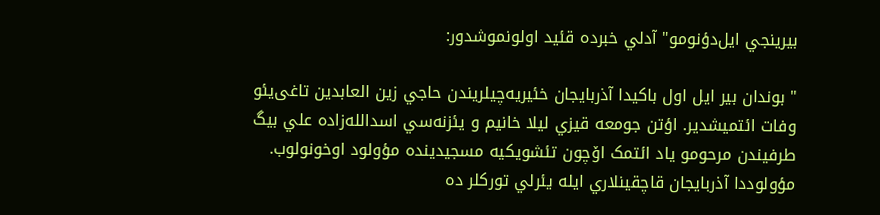بيرينجي ايل‌دؤنومو" آدلي خبرده قئيد اولونموشدور:

" بوندان بير ايل اول باکيدا آذربايجان خئيریه‌چيلريندن حاجي زین العابدین تاغی‌یئو وفات ائتميشدير. اؤتن جومعه قيزي ليلا خانيم و يئزنه‌سي اسدالله‌‌زاده علي بيگ طرفيندن مرحومو ياد ائتمک اۆچون تئشويکيه مسجيدينده مؤولود اوخونولوب. مؤولوددا آذربايجان قاچقينلاري ايله يئرلي تورکلر ده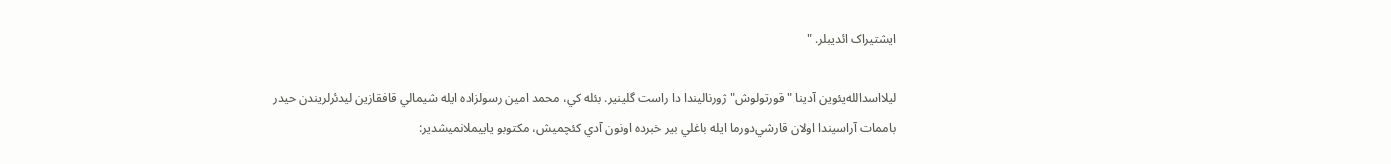ايشتيراک ائديبلر. "

لیلااسدالله‌یئوين آدينا "قورتولوش" ژورناليندا دا راست گلينير. بئله کي، محمد امين رسولزاده ايله شيمالي قافقازين ليدئرلريندن حيدر باممات آراسيندا اولان قارشي‌دورما ايله باغلي بير خبرده اونون آدي کئچميش، مکتوبو ياييملانميشدير: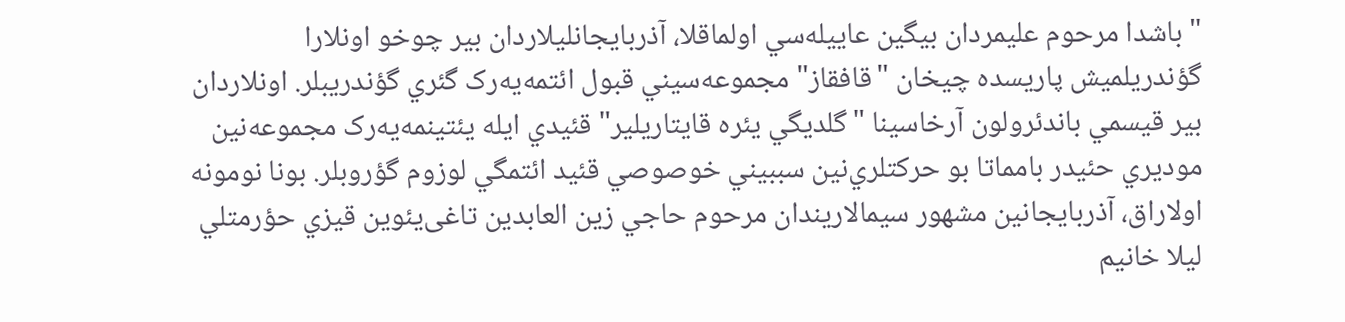" باشدا مرحوم عليمردان بيگين عاييله‌سي اولماقلا، آذربايجانليلاردان بير چوخو اونلارا گؤندريلميش پاريسده چيخان "قافقاز" مجموعه‌سيني قبول ائتمه‌يه‌رک گئري گؤندريبلر. اونلاردان بير قيسمي باندئرولون آرخاسينا "گلديگي يئره قايتاريلير" قئيدي ايله يئتينمه‌يه‌رک مجموعه‌‌نین موديري حئيدر بامماتا بو حرکتلري‌نین سببيني خوصوصي قئيد ائتمگي لوزوم گؤروبلر. بونا نومونه اولاراق، آذربايجا‌نین مشهور سيمالاريندان مرحوم حاجي زین العابدین تاغی‌یئوين قيزي حؤرمتلي ليلا خانيم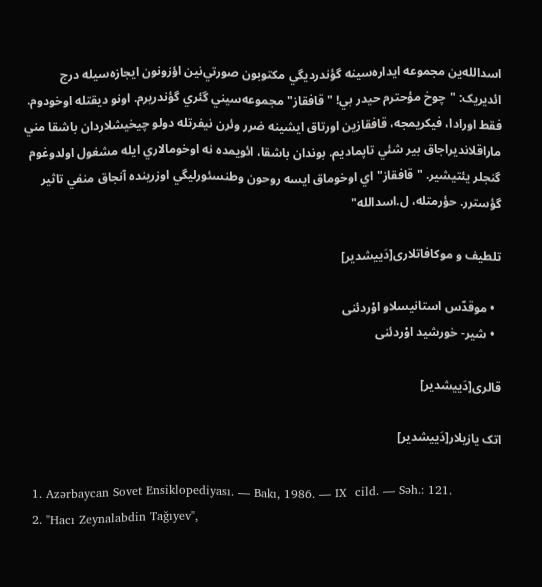اسدالله‌ين مجموعه ايداره‌سينه گؤندرديگي مکتوبون صورتي‌نین اؤزونون ايجازه‌سيله درج ائديريک: "چوخ مؤحترم حيدر بي! "قافقاز" مجموعه‌سيني گئري گؤندريرم. اونو ديقتله اوخودوم. فقط اورادا، فيکريمجه، قافقازين اورتاق ايشينه ضرر وئرن نيفرتله دولو چيخيشلاردان باشقا مني ماراقلانديراجاق بير شئي تاپماديم. بوندان باشقا، ائويمده نه اوخومالاري ايله مشغول اولدوغوم گنجلر يئتيشير. "قافقاز"اي اوخوماق ايسه روحون وطنسئورليگي اوزرينده آنجاق منفي تاثير گؤسترر. حؤرمتله، ل.اسدالله"

تلطیف و موکافاتلاری[دَییشدیر]

  • موقدّس استانیسلاو اوْردئنی
  • شیر- خورشید اوْردئنی

قالری[دَییشدیر]

اتک یازیلار[دَییشدیر]

  1. Azərbaycan Sovet Ensiklopediyası. — Bakı, 1986. — IX  cild. — Səh.: 121.
  2. "Hacı Zeynalabdin Tağıyev",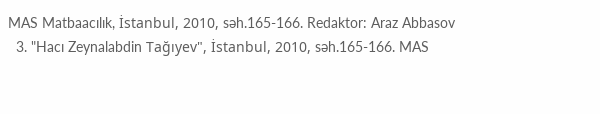MAS Matbaacılık, İstanbul, 2010, səh.165-166. Redaktor: Araz Abbasov
  3. "Hacı Zeynalabdin Tağıyev", İstanbul, 2010, səh.165-166. MAS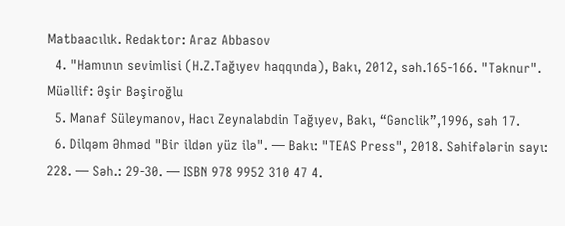Matbaacılık. Redaktor: Araz Abbasov
  4. "Hamının sevimlisi (H.Z.Tağıyev haqqında), Bakı, 2012, səh.165-166. "Təknur". Müəllif: Əşir Bəşiroğlu
  5. Manaf Süleymanov, Hacı Zeynalabdin Tağıyev, Bakı, “Gənclik”,1996, səh 17.
  6. Dilqəm Əhməd "Bir ildən yüz ilə". — Bakı: "TEAS Press", 2018. Səhifələrin sayı:  228. — Səh.: 29-30. — ISBN 978 9952 310 47 4.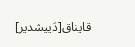قایناق[دَییشدیر]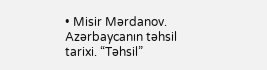• Misir Mərdanov. Azərbaycanın təhsil tarixi. “Təhsil”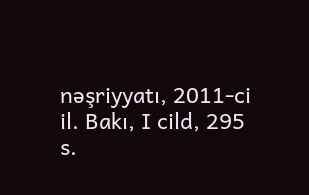nəşriyyatı, 2011-ci il. Bakı, I cild, 295 s.